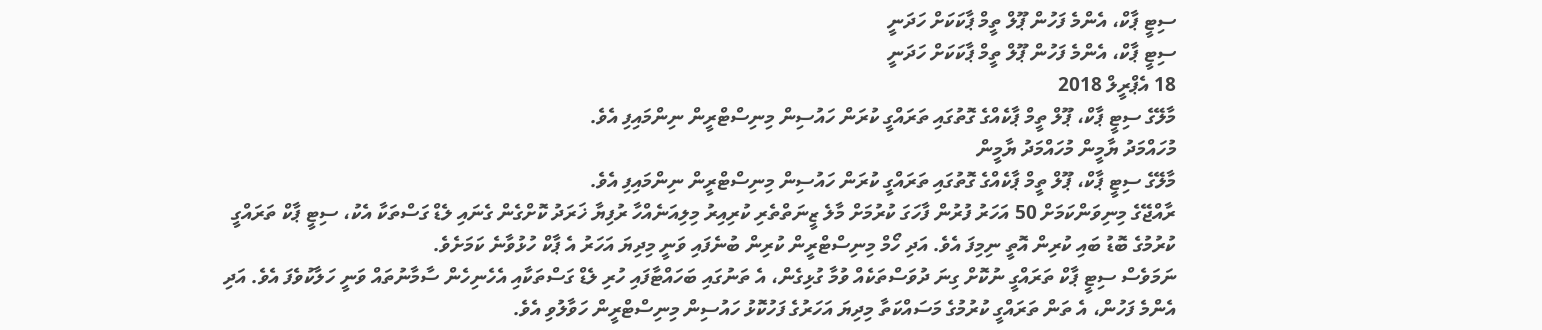ސިޓީ ޕާކް، އެންމެ ފަހުން ޕޫލް ތީމް ޕާކަކަށް ހަދަނީ
ސިޓީ ޕާކް، އެންމެ ފަހުން ޕޫލް ތީމް ޕާކަކަށް ހަދަނީ
18 އެޕްރީލް 2018
މާލޭގެ ސިޓީ ޕާކް، ޕޫލް ތީމް ޕާކެއްގެ ގޮތުގައި ތަރައްގީ ކުރަން ހައުސިން މިނިސްޓްރީން ނިންމައިފި އެވެ.
މުހައްމަދު ޔާމީން މުހައްމަދު ޔާމީން
މާލޭގެ ސިޓީ ޕާކް، ޕޫލް ތީމް ޕާކެއްގެ ގޮތުގައި ތަރައްގީ ކުރަން ހައުސިން މިނިސްޓްރީން ނިންމައިފި އެވެ.
ރާއްޖޭގެ މިނިވަންކަމަށް 50 އަހަރު ފުރުން ފާހަގަ ކުރުމަށް މާލެ ޒީނަތްތެރި ކުރިއިރު މިލިއަނެއްހާ ރުފިޔާ ޚަރަދު ކޮށްގެން ގެނައި ލެޑް ގަސްތަކާ އެކު، ސިޓީ ޕާކް ތަރައްގީ ކުރުމުގެ ބޮޑު ބައި ކުރިން އޮތީ ނިމިފަ އެވެ. އަދި ހޯމް މިނިސްޓްރީން ކުރިން ބުނެފައި ވަނީ މިދިޔަ އަހަރު އެ ޕާކް ހުޅުވާނެ ކަމަށެވެ.
ނަމަވެސް ސިޓީ ޕާކް ތަރައްގީ ނުކޮށް ގިނަ ދުވަސްތަކެއް ވުމާ ގުޅިގެން، އެ ތަނުގައި ބަހައްޓާފައި ހުރި ލެޑް ގަސްތަކާއި އެހެނިހެން ސާމާނުތައް ވަނީ ހަލާކުވެފަ އެވެ. އަދި އެންމެ ފަހުން، އެ ތަން ތަރައްގީ ކުރުމުގެ މަސައްކަތާ މިދިޔަ އަހަރުގެ ފަހުކޮޅު ހައުސިން މިނިސްޓްރީން ހަވާލުވި އެވެ.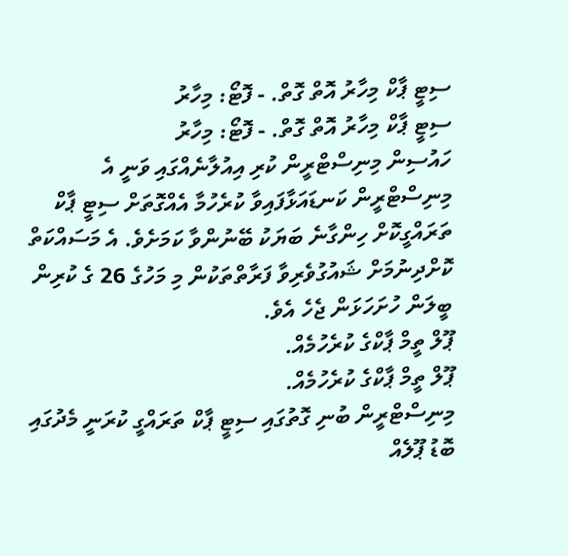ސިޓީ ޕާކް މިހާރު އޮތް ގޮތް. - ފޮޓޯ: މިހާރު
ސިޓީ ޕާކް މިހާރު އޮތް ގޮތް. - ފޮޓޯ: މިހާރު
ހައުސިން މިނިސްޓްރީން ކުރި އިއުލާނެއްގައި ވަނީ އެ މިނިސްޓްރީން ކަނޑައަޅާފައިވާ ކުރެހުމާ އެއްގޮތަށް ސިޓީ ޕާކް ތަރައްގީކޮށް ހިންގާނެ ބަޔަކު ބޭނުންވާ ކަމަށެވެ. އެ މަސައްކަތް ކޮށްދިނުމަށް ޝައުގުވެރިވާ ފަރާތްތަކުން މި މަހުގެ 26 ގެ ކުރިން ބީލަން ހުށަހަޅަން ޖެހެ އެވެ.
ޕޫލް ތީމް ޕާކްގެ ކުރެހުމެއް.
ޕޫލް ތީމް ޕާކްގެ ކުރެހުމެއް.
މިނިސްޓްރީން ބުނި ގޮތުގައި ސިޓީ ޕާކް ތަރައްގީ ކުރަނީ މެދުގައި ބޮޑު ޕޫލެއް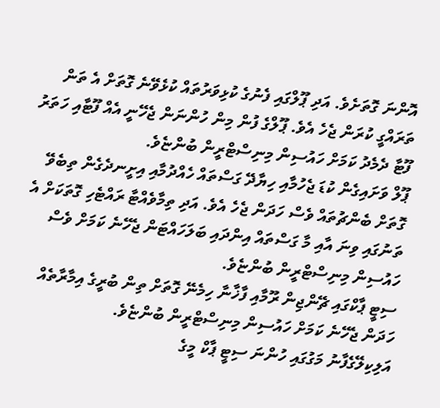އޮންނަ ގޮތަށެވެ. އަދި ޕޫލްގައި ފެނުގެ ކުޅިވަރުތައް ކުޅެވޭނެ ގޮތަށް އެ ތަން ތަރައްގީ ކުރަން ޖެހެ އެވެ. ޕޫލްގެ ފުން މިން ހުންނަން ޖެހޭނީ އެއް ފޫޓާއި ހަތަރު ފޫޓާ ދެމެދު ކަމަށް ހައުސިން މިނިސްޓްރީން ބުންޏެވެ.
ޕޫލް ވަށައިގެން ކުޑަ ޖެހުމާއި ހިޔާދޭ ގަސްތައް ހެއްދުމާއި އިށީނދެގެން ތިބެވޭ ގޮތަށް ބެންޗުތައް ވެސް ހަދަން ޖެހެ އެވެ. އަދި ތިމާވެއްޓާ ރައްޓެހި ގޮތަކަށް އެ ތަނުގައި ވިނަ އާއި މާ ގަސްތައް އިންދައި ބަލަހައްޓަން ޖެހޭނެ ކަމަށް ވެސް ހައުސިން މިނިސްޓްރީން ބުންޏެވެ.
ސިޓީ ޕާކްގައި ޗޭންޖިން ރޫމާއި ފާޚާނާ ހިމެނޭ ގޮތަށް ތިން ބުރީގެ އިމާރާތެއް ހަދަން ޖެހޭނެ ކަމަށް ހައުސިން މިނިސްޓްރީން ބުންޏެވެ.
އަލިކިލޭގެފާނު މަގުގައި ހުންނަ ސިޓީ ޕާކް މީގެ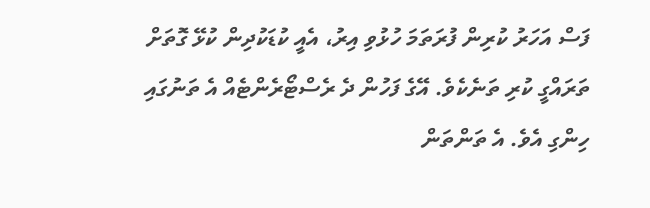ފަސް އަހަރު ކުރިން ފުރަތަމަ ހުޅުވި އިރު، އެއީ ކުޑަކުދިން ކުޅޭ ގޮތަށް ތަރައްގީ ކުރި ތަނެކެވެ. އޭގެ ފަހުން ދެ ރެސްޓޯރެންޓެއް އެ ތަނުގައި ހިންގި އެވެ. އެ ތަންތަން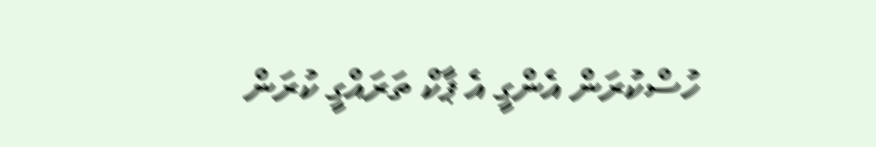ހުސްކުރަން އެންގީ އެ ޕާކް ތަރައްގީ ކުރަން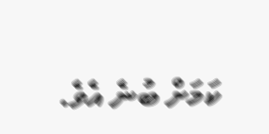ކަމަށް ބުނެ އެވެ.